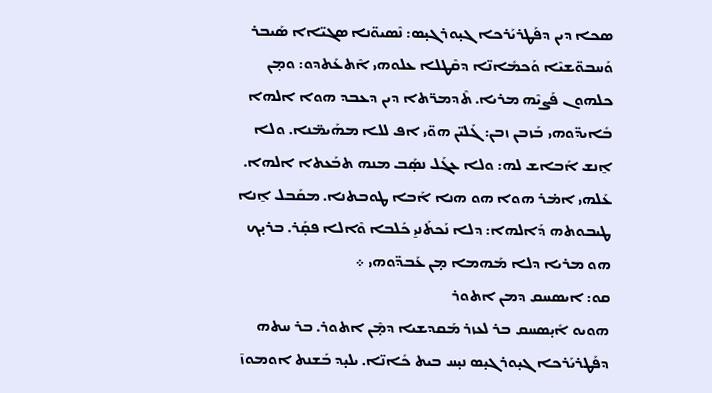ܣܟܐ ܕܝܢ ܕܦܰܛܪܝܰܪܟܐ ܓܝ̣ܘܪܓܝ̣ܣ: ܢܶܣܝܘ̈ܢܐ ܣܓܝ̈ܐܐ ܣܰܝܒܪ ܘܰܚܒܘ̈ܫܝܶܐ ܘܰܟܡܺܐܢ̈ܐ ܕܩܶܛܠܐ ܥܠܘܗܝ ܐܶܬܥܰܬܕܘ: ܘܡ̣ܢ ܟܠܗܘܢ ܦܰܨܝܶܗ ܡܪܝܐ. ܬܶܕܡܪ̈ܬܐ ܕܝܢ ܕܥܒܕ ܗܘܐ ܐܠܗܐ ܒܺܐܝܕ̈ܘܗܝ ܒܰܙܒܢ ܙܒܢ: ܓܰܠܝ̈ܢ ܗܘ̈ܝ ܐܦ ܠܠܐ ܡܗܰܝܡ̈ܢܐ. ܘܠܐ ܐ̱ܢܫ ܐܰܒܐܫ ܠܗ: ܘܠܐ ܥܓܰܠ ܢܣ̣ܰܒ ܡܢܗ ܬܒܰܥܬܐ ܐܠܗܐ. ܥܰܠܗܝ ܐܡ̇ܪ ܗܘܐ ܗܘ ܗܢܐ ܐܰܒܐ ܛܘܒܬܢܐ. ܡܩܰܒܠ ܐ̱ܢܐ ܛܝܒܘܬܗ ܕܰܐܠܗܐ: ܕܠܐ ܢܰܟܬܰܢܝ̱ ܟܰܠܒܐ ܘܶܐܠܐ ܦܩ̣ܰܪ. ܒܪܝ̣ܟ ܗܘ ܡܪܝܐ ܕܠܐ ܡܰܗܡܐ ܡ̣ܢ ܥܰܒܕ̈ܘܗܝ ܀
ܩܘ: ܐܝܣܚܩ ܕܡܢ ܐܬܘܪ
ܗܘܝܘ ܐܺܝ̣ܣܚܩ ܒܪ ܠܥܙܪ ܡܰܩܕܫܝܐ ܕܡ̣ܶܢ ܐܬܘܪ. ܒܪ ܚܬܗ ܕܦܰܛܪܝܰܪܟܐ ܓܝ̣ܘܪܓܝ̣ܣ ܢܝ̣ܚ ܒܝܬ ܟܺܐܢ̈ܐ. ܝܠܝ̣ܕ ܒܰܫܢܬ ܐܘܡܘܙ̄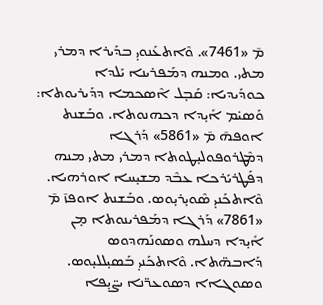ܡ̄ «7461». ܘܶܐܬܥܰܢܘܝ̣ ܒܕܰܝܪܐ ܕܡܪܝ ܡܬܝ. ܘܡܢܗ ܕܡܰܦܪܝܢܐ ܝܰܠܕܐ ܟܘܕܰܝܕܝܐ: ܩܰܒ̣ܠ ܐܶܣܟܡܐ ܕܕܰܝܪܝܘܬܐ:  ܘܰܣܝ̇ܡ ܐܺܝ̣ܕܐ ܕܟܗܢܘܬܐ. ܘܒܰܫܢܬ ܐܘܦܗ̄ ܡ̄ «5861» ܕܰܪܓܐ ܕܡܶܛܪܘܦܘܠܝ̣ܛܘܬܐ ܕܡܪܝ ܡܬܝ ܡܢܗ ܕܦܰܛܪܝܰܪܟܐ ܥܒܶܕ ܡܫܝ̣ܚܐ ܐܘܪܗܝܐ. ܘܶܐܬܟܰܢܝ̣ ܣܶܘܝ̣ܪܝ̣ܘܣ. ܘܒܰܫܢܬ ܐܘܦܙ̄ ܡ̄ «7861» ܕܰܪܓܐ ܕܡܰܦܪܝܢܘܬܐ ܡ̣ܢ ܐܺܝ̣ܕܐ ܕܚܠܗ ܘܣܘܢܰܗܕܘܣ ܕܰܐܒܗ̈ܬܐ. ܘܶܐܬܟܰܢܝ̣ ܒܰܣܝ̣ܠܠܝ̣ܘܣ. ܘܣܘܓܐܐ ܕܣܘܥܪ̈ܢܐ ܝܨ̈ܝ̣ܦܐ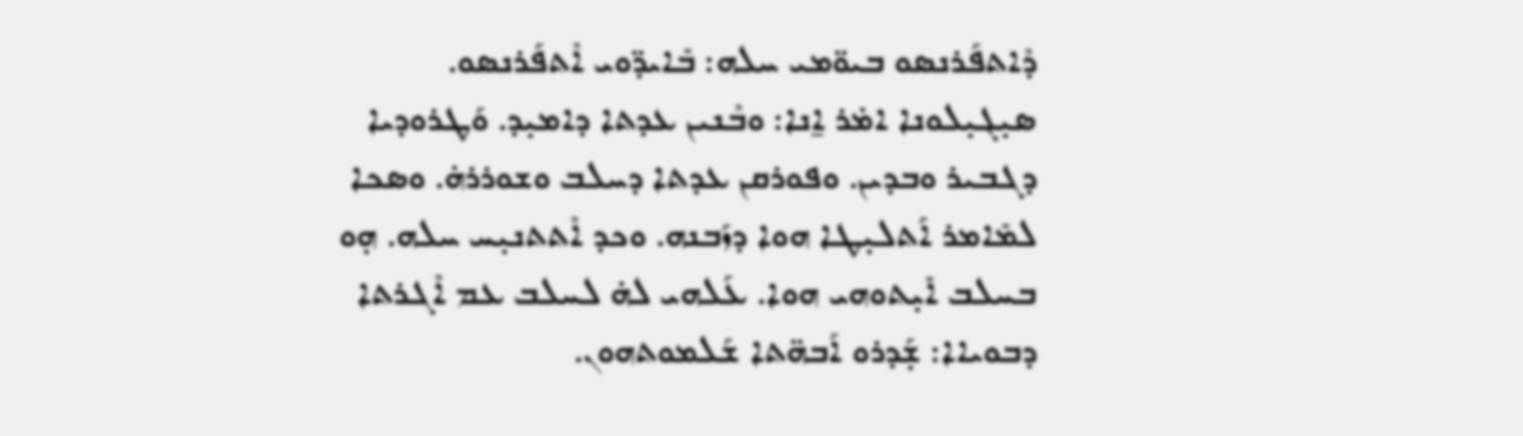ܕܶܐܬܦܰܪܢܣܘ ܒܝܘ̈ܡܝ ܚܠܗ: ܒܺܐܝܕ̈ܘܝ ܐܶܬܦܰܪܢܣܘ. ܣܝ̣ܓܝ̣ܠܘܢܐ ܐܡ̇ܪ ܐ̱ܢܐ: ܘܒܶܢܝܢ ܥܕܬܐ ܕܐܡܝ̣ܕ. ܘܰܛܪܘܕܝܐ ܕܓܒܝܪ ܘܒܕܝܢ. ܘܦܘܪܩܢ ܥܕܬܐ ܕܚܠܒ ܘܫܘܪܪܗ̇. ܘܣܟܐ ܠܡܺܐܡܪ ܐܰܬܠܝ̣ܛܐ ܗܘܐ ܕܙܰܒܢܗ. ܘܟܕ ܐܶܬܬܢܝ̣ܚ ܚܠܗ. ܗ̣ܘ ܒܚܠܒ ܐܺܝ̣ܬܘܗܝ ܗܘܐ. ܥܰܠܗܝ ܠܗ̇ ܠܚܠܒ ܥܡ ܐܶܓܪܬܐ ܕܒܘܝܐܐ: ܫ̣ܰܕܪܘ ܐܰܒܗ̈ܬܐ ܫܰܠܡܘܬܗܘܢ.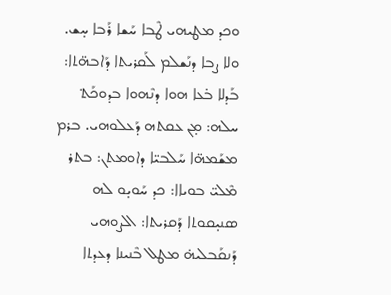ܘܟܕ ܡܛܝܗܝ ܛܶܒܐ ܚܰܫܐ ܪܰܒܐ ܚ̣ܫ. ܘܠܐ ܨܒܐ ܕܢܰܫܠܡ ܠܰܩܪܝܬܐ ܕܰܐܒܗ̈ܬܐ: ܒܰܕܠܐ ܒ̇ܥܐ ܗܘܐ ܕܢܶܗܘܐ ܒܕܘܟܰܬ݀ ܚܠܗ: ܡ̣ܢ ܥܩܬܗ ܕܰܥܠܘܗܝ. ܒܪܡ ܡܫܰܡܗ̈ܐ ܚܰܠܒܝ̈ܐ ܕܐܘܡܬܢ: ܒܬܪ ܡܶܠܝ̈ ܒܘܝܐܐ: ܟܕ ܚܰܘܝ̣ܘ ܠܗ ܣܢܝ̣ܩܘܬܐ ܕܰܩܪܝܬܐ: ܐܠܨܘܗܝ ܕܰܢܩܰܒܠܝܗ̇ ܡܛܠ ܒܶܢܝܢܐ ܕܥܕܬܐ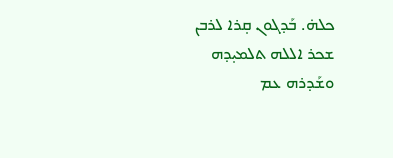ܟܠܗ̇. ܒܰܕܓܘܢ ܩ̣ܪܐ ܠܪܒܢ ܫܟܪ ܐܠܠܗ ܬܠܡܝ̣ܕܗ ܘܫܰܕܪܗ ܥܡ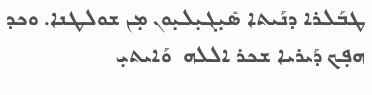ܛܒܰܠܪܐ ܕܢܰܝܬܐ ܣܺܝ̣ܓܝ̣ܠܝ̣ܘܢ ܡ̣ܢ ܫܘܠܛܢܐ. ܘܟܕ ܗܦ̣ܟ ܕܰܝܪܝܐ ܫܟܪ ܐܠܠܗ  ܘܰܐܝܬܝ̣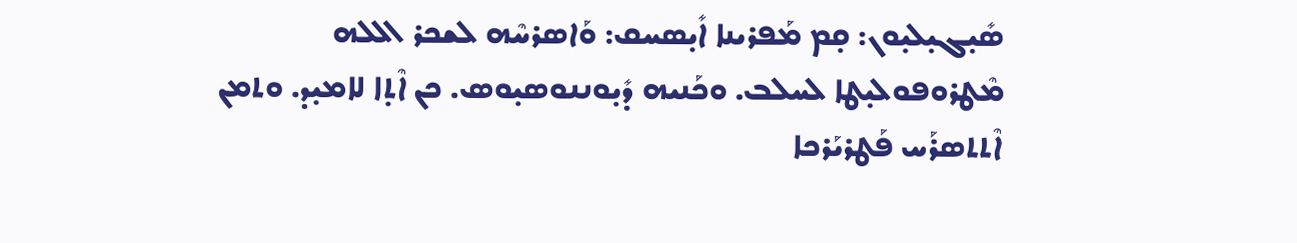ܣܺܝ̣ܓܝ̣ܠܝ̣ܘܢ: ܩ̣ܡ ܡܰܦܪܝܢܐ ܐܺܝ̣ܣܚܩ: ܘܰܐܣܪܚܶܗ ܠܫܟܪ ܐܠܠܗ ܡܶܛܪܘܦܘܠܝ̣ܛܐ ܠܚܠܒ. ܘܟܰܢܝܗ ܕܺܝ̣ܘܢܢܘܣܝ̣ܘܣ. ܟܢ ܐܶܬ̣ܐ ܠܐܡܝ̣ܕ. ܘܬܡܢ ܐܶܬܬܣܪܰܚ ܦܰܛܪܝܰܪܟܐ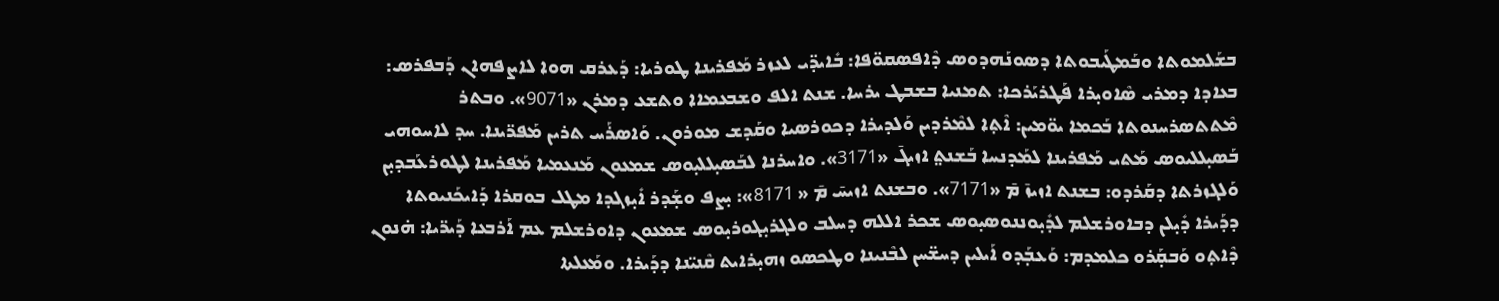ܒܫܰܠܡܘܬܐ ܘܒܰܡܛܰܝܒܘܬܐ ܕܣܘܢܰܗܕܘܣ ܕܶܐܦܣܩܘ̈ܦܐ: ܒܺܐܝܕ̈ܝ ܠܥܙܪ ܡܰܦܪܝܢܐ ܛܘܪܝܐ: ܕܰܥܪܩ ܗܘܐ ܠܐܨܦܗܐܢ ܕܰܒܦܪܣ: ܒܥܐܕܐ ܕܡܪܝ ܣܶܐܘܝ̣ܪܐ ܦܰܛܪܝܰܪܟܐ: ܬܡܢܝܐ ܒܫܒܛ ܝܪܚܐ. ܫܢܬ ܐܠܦ ܘܫܒܥܡܐܐ ܘܬܫܥ ܕܡܪܢ «9071». ܘܒܬܪ ܡܶܬܬܣܪܚܢܘܬܐ ܒܰܟܡܐ ܝܘ̈ܡܝܢ: ܐܶܬ̣ܐ ܠܡܶܪܕܝܢ ܘܰܠܕܝܪܐ ܕܟܘܪܣܝܐ ܘܩܰܕܫ ܡܘܪܘܢ. ܘܰܐܣܪܰܚ ܬܪܝܢ ܡܰܦܪ̈ܝܢܐ. ܚܕ ܠܐܚܘܗܝ ܒܰܣܝ̣ܠܠܝܘܣ ܡܰܬܝ ܡܰܦܪܝܢܐ ܠܡܰܕܢܚܐ ܒܰܫܢܬ݀ ܐܙܝܓ̄ «3171». ܘܐܚܪܢܐ ܠܒܰܣܝ̣ܠܠܝ̣ܘܣ ܫܡܥܘܢ ܡܰܢܥܡܝܐ ܡܰܦܪܝܢܐ ܠܛܘܪܥܰܒܕܝ̣ܢ ܘܰܠܓܙܪܬܐ ܕܩܰܪܕܘ: ܒܫܢܬ ܐܙܝܙ̄ ܡ̄ «7171». ܘܒܫܢܬ ܐܙܝܚ̄ ܡ̄ « 8171»: ܝ̣ܨܦ ܘܫ̣ܰܕܪ ܐܺܝ̣ܙܓܕܐ ܡܛܠ ܒܘܩܪܐ ܕܰܐܝܟܰܢܝܘܬܐ ܕܕܰܝܪܐ ܕܺܝ̣ܠܢ ܕܒܐܘܪܫܠܡ ܠܕܺܝ̣ܘܢܢܘܣܝ̣ܘܣ ܫܟܪ ܐܠܠܗ ܕܚܠܒ ܘܠܓܪܝ̣ܓܘܪܝ̣ܘܣ ܫܡܥܘܢ ܕܐܘܪܫܠܡ ܥܡ ܐܰܪܒܥܐ ܕܰܝܪ̈ܝܐ: ܗ̇ܢܘܢ ܕܶܐܬ̣ܘ ܘܰܒܩ̣ܰܪܘ ܟܠܡܕܡ: ܘܰܥܒ̣ܰܕܘ ܐܰܝܠܝܢ ܕܚܫ̈ܚܢ ܠܒܶܢܝܢܐ ܘܛܟܣܘ ܙܗܝ̣ܪܐܝܬ ܩܶܢܝ̈ܢܐ ܕܕܰܝܪܐ. ܘܡܰܥܠܬܐ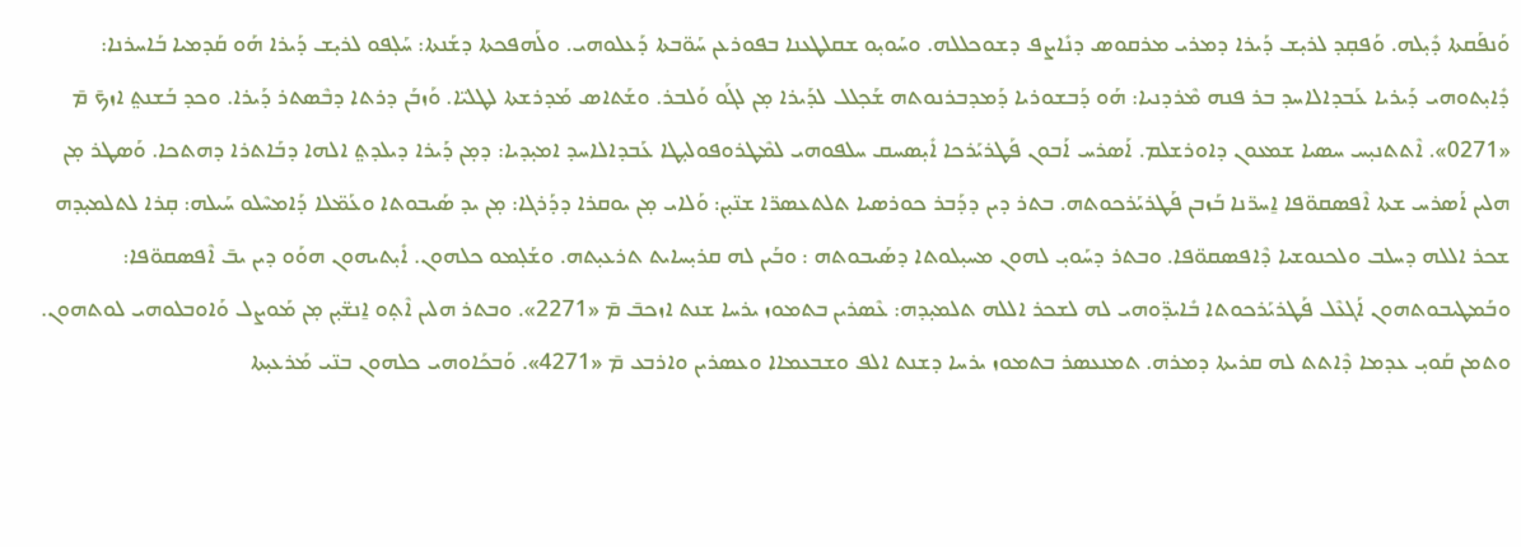ܘܰܢܦܰܩܬܐ ܕܺܝ̣ܠܗ. ܘܰܦܩ̣ܕ ܠܪܝ̣ܫ ܕܰܝܪܐ ܕܡܪܝ ܡܪܩܘܣ ܕܢܺܐܨܦ ܕܫܘܟܠܠܗ. ܘܚܰܘܝ̣ܘ ܫܩܠܛܥܢܐ ܒܦܘܪܥܢ ܚܰܘ̈ܒܬܐ ܕܰܥܠܘܗܝ. ܘܠܰܗܦܟܬܐ ܕܫܰܢܬܐ: ܚܰܠ̣ܦܘ ܠܪܝ̣ܫ ܕܰܝܪܐ ܗܰܘ ܩܰܕܡܝܐ ܒܰܐܚܪܢܐ: ܕܺܐܝ̣ܬܘܗܝ ܕܰܝܪܝܐ ܥܰܒܕܐܠܐܚܕ ܒܪ ܦܢܗ ܡܶܪܕܢܝܐ: ܗܰܘ ܕܰܒܫܘܪܝܐ ܕܰܡܕܒܪܢܘܬܗ ܫܰܟ̣ܠܠ ܠܕܰܝܪܐ ܡ̣ܢ ܠܓܰܘ ܘܰܠܒܪ. ܘܫܰܬܐܣ ܡܰܕܪܫܬܐ ܠܛܠܝ̈ܐ. ܘܰܙܒܰܢ ܕܪܬܐ ܕܒܶܣܬܪ ܕܰܝܪܐ. ܘܟܕ ܒܰܫܢܬ݀ ܐܙܟ̄ ܡ̄ «0271». ܐܶܬܬܢܝ̣ܚ ܚܣܝܐ ܫܡܥܘܢ ܕܐܘܪܫܠܡ. ܐܰܣܪܚ ܐܰܒܘܢ ܦܰܛܪܝܰܪܟܐ ܐܺܝ̣ܣܚܩ ܚܠܦܘܗܝ ܠܡܶܛܪܘܦܘܠܝ̣ܛܐ ܥܰܒܕܐܠܐܚܕ ܐܡܝ̣ܕܝܐ: ܕܡ̣ܢ ܕܰܝܪܐ ܕܝܠܕܬ݀ ܐܠܗܐ ܕܒܰܐܬܪܐ ܕܗܬܟܐ. ܘܰܣܛܪ ܡ̣ܢ ܗܠܝܢ ܐܰܣܪܚ ܫܬܐ ܐܶܦܣܩܘ̈ܦܐ ܐ̱ܚܪ̈ܢܐ ܒܰܙܒܢ ܦܰܛܪܝܰܪܟܘܬܗ. ܒܬܪ ܕܝܢ ܕܕܰܒܪ ܟܘܪܣܝܐ ܬܠܬܥܣܪ̈ܐ ܫܢ̈ܝ̣ܢ: ܘܰܠܐܝ ܡ̣ܢ ܝܘܩܪܐ ܕܕܰܪܓܐ: ܡ̣ܢ ܝܕ ܣܰܝܒܘܬܐ ܘܥܰܡ̈ܠܐ ܕܰܐܡܚܶܠܘ ܚܰܝܠܗ: ܩ̣ܪܐ ܠܬܠܡܝ̣ܕܗ ܫܟܪ ܐܠܠܗ ܕܚܠܒ ܘܠܟܢܘܫܝܐ ܕܶܐܦܣܩܘ̈ܦܐ. ܘܒܬܪ ܕܚܰܘܝ̣ ܠܗܘܢ ܡܚܝ̣ܠܘܬܐ ܕܣܰܝܒܘܬܗ : ܘܒܰܝܢ ܠܗ ܩܪܝ̣ܚܐܝܬ ܬܪܥܝ̣ܬܗ. ܘܫܰܠ̣ܡܘ ܟܠܗܘܢ. ܐܺܝ̣ܬܝܗܘܢ ܗܘܰܘ ܕܝܢ ܝܒ̄ ܐܶܦܣܩܘ̈ܦܐ: ܘܒܰܡܛܝܒܘܬܗܘܢ ܐܰܓܥܶܠ ܦܰܛܪܝܰܪܟܘܬܐ ܒܺܐܝܕ̈ܘܗܝ ܠܗ ܠܫܟܪ ܐܠܠܗ ܬܠܡܝ̣ܕܗ: ܥܶܣܪܝܢ ܒܬܡܘܙ ܝܪܚܐ ܫܢܬ ܐܙܟܒ̄ ܡ̄ «2271». ܘܒܬܪ ܗܠܝܢ ܐܶܬ̣ܘ ܐ̱ܢܫ̈ܝ̣ܢ ܡ̣ܢ ܡܰܘܨܠ ܘܰܐܘܒܠܘܗܝ ܠܘܬܗܘܢ. ܘܬܡܢ ܩܰܘܝ̣ ܥܕܡܐ ܕܶܐܬܬ ܠܗ ܩܪܝܬܐ ܕܡܪܗ. ܬܡܢܥܣܪ ܒܬܡܘܙ ܝܪܚܐ ܕܫܢܬ ܐܠܦ ܘܫܒܥܡܐܐ ܘܥܣܪܝܢ ܘܐܪܒܥ ܡ̄ «4271». ܘܰܒܟܰܐܘܗܝ ܟܠܗܘܢ ܒܢ̈ܝ ܡܰܪܥܝ̣ܬܐ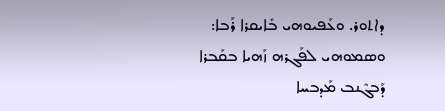ܕܐܬܘܪ. ܘܥܰܦܝܘܗܝ ܒܺܐܝܩܪܐ ܪܰܒܐ: ܘܣܡܘܗܝ ܠܦܰܓܪܗ ܙܰܗܝܐ ܒܩܰܒܪܐ ܕܰܒܓܶܢܒ ܡܰܕܒܚܐ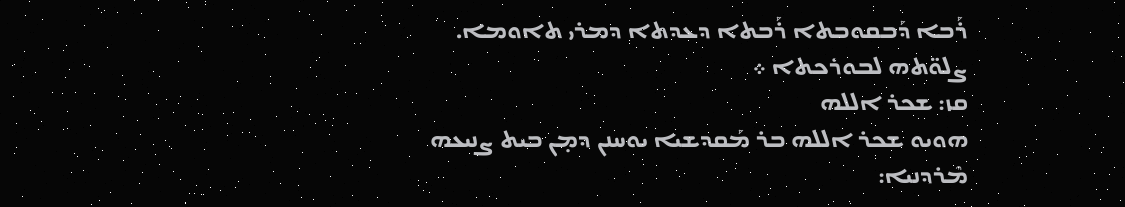ܪܰܒܐ ܕܰܒܩܘܒܬܐ ܪܰܒܬܐ ܕܥܕܬܐ ܕܡܪܝ ܬܐܘܡܐ. ܨܠܘ̈ܬܗ ܠܒܘܪܟܬܐ ܀
ܩܙ: ܫܟܪ ܐܠܠܗ
ܗܘܝܘ ܫܟܪ ܐܠܠܗ ܒܪ ܡܰܩܕܫܝܐ ܝܘܚܢܢ ܕܡ̣ܢ ܒܝܬ ܨܢܝܥܗ ܡܶܪܕܢܝܐ: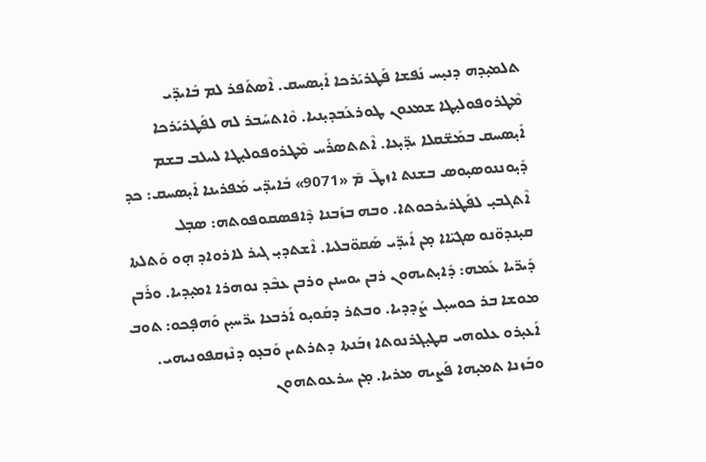ܬܠܡܝ̣ܕܗ ܕܢܝ̣ܚ ܢܰܦܫܐ ܦܰܛܪܝܰܪܟܐ ܐܺܝ̣ܣܚܩ. ܐܶܣܬܰܦܪ ܠܡ ܒܺܐܝܕ̈ܝ ܡܶܛܪܘܦܘܠܝ̣ܛܐ ܫܡܥܘܢ ܛܘܪܥܰܒܕܝ̣ܢܝܐ. ܘܶܐܬܚܰܒܪ ܠܗ ܠܦܰܛܪܝܰܪܟܐ ܐܺܝ̣ܣܚܩ ܒܡܰܫ̈ܩܠܐ ܝܕ̈ܝ̣ܥܐ. ܐܶܬܬܣܪܰܚ ܡܶܛܪܘܦܘܠܝ̣ܛܐ ܠܚܠܒ ܒܫܡ ܕܺܝ̣ܘܢܢܘܣܝ̣ܘܣ ܒܫܢܬ ܐܙܛ̄ ܡ̄ «9071» ܒܺܐܝܕ̈ܝ ܡܰܦܪܝܢܐ ܐܺܝ̣ܣܚܩ: ܟܕ ܐܶܬܓܒܝ̣ ܠܦܰܛܪܝܪܟܘܬܐ. ܘܒܗ ܒܙܰܒܢܐ ܕܶܐܦܣܩܘܦܘܬܗ: ܣܒ̣ܠ ܩܝ̣ܢܕܘ̈ܢܘ ܣܓܝ̈ܐܐ ܡ̣ܢ ܐܺܝܕ̈ܝ ܣܰܩܘ̈ܒܠܝܐ. ܐܶܫܬܕܝ̣ ܓܝܪ ܠܐܪܘܐܕ ܗ̣ܘ ܘܰܬܠܬܐ ܕܰܝܪ̈ܝܐ ܥܰܡܗ: ܕܺܐܝ̣ܬܝܗܘܢ ܪܒܢ ܝܘܚܢܢ ܘܪܒܢ ܥܒܶܕ ܢܘܗܪܐ ܐܡܝ̣ܕܝܐ. ܘܪܰܒܢ ܡܘܫܐ ܒܪ ܟܘܚܝ̣ܠ ܨܰܕܕܝܐ. ܘܒܬܪ ܕܩܰܘܝ̣ܘ ܐܰܪܒܥܐ ܝܪ̈ܚܝ̣ܢ ܘܰܗܦ̣ܟܘ: ܬܘܒ ܐܰܥܝ̣ܪܘ ܥܠܘܗܝ ܩܛܝ̣ܓܪܢܘܬܐ ܙܒܰܢܬܐ ܕܬܪܬܝܢ ܘܰܒܥ̣ܘ ܕܢܶܙܩܦܘܢܝܗܝ. ܘܒܰܙܢܐ ܬܡܝ̣ܗܐ ܦܰܨܝܗ ܡܪܝܐ. ܡ̣ܢ ܚܪܥܘܬܗܘܢ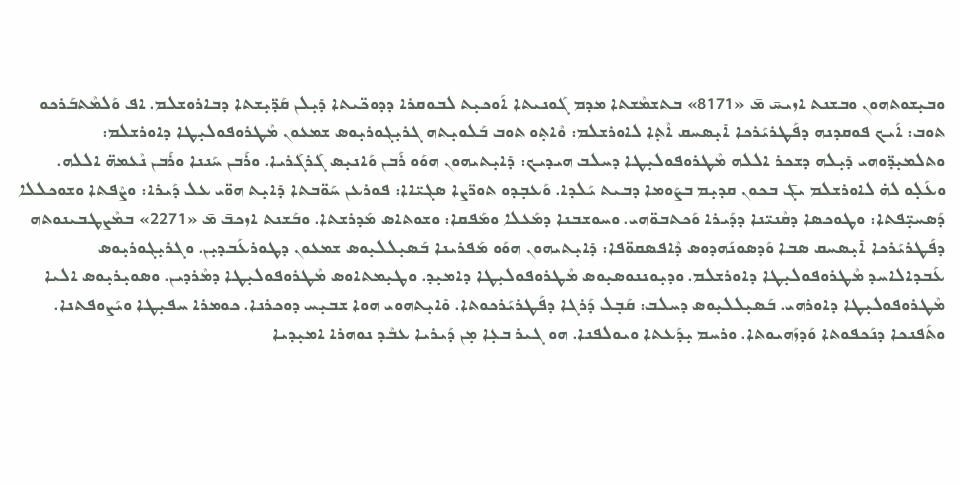ܘܒܝ̣ܫܘܬܗܘܢ ܘܒܫܢܬ ܐܙܝܚ̄ ܡ̄ «8171» ܒܬܫܡܶܫܬܐ ܡܕܡ ܓܰܘܢܝܬܐ ܐܰܘܟܝ̣ܬ ܠܒܘܩܪܐ ܕܕܘܟ̈ܝܬܐ ܕܺܝ̣ܠܢ ܩܰܕ̈ܝ̣ܫܬܐ ܕܒܐܪܘܫܠܡ. ܐܦ ܘܰܠܡܶܬܒܰܪܟܘ ܬܘܒ: ܐܰܝܟ ܦܘܩܕܢܗ ܕܦܰܛܪܝܰܪܟܐ ܐܺܝ̣ܣܚܩ ܐܶܬ̣ܐ ܠܐܘܪܫܠܡ: ܘܶܐܬ̣ܘ ܬܘܒ ܒܰܠܘܝ̣ܬܗ ܓܪܝ̣ܓܘܪܝ̣ܘܣ ܫܡܥܘܢ ܡܶܛܪܘܦܘܠܝ̣ܛܐ ܕܐܘܪܫܠܡ: ܘܬܠܡܝ̣ܕ̈ܘܗܝ ܕܺܝ̣ܠܗ ܕܫܟܪ ܐܠܠܗ ܡܶܛܪܘܦܘܠܝ̣ܛܐ ܕܚܠܒ ܗܝܕܝܟ: ܕܺܐܝ̣ܬܝܗܘܢ ܗܘܰܘ ܪܰܒܢ ܘܰܐܢܝ̣ܣ ܓܰܪܓܰܪܝܐ. ܘܪܰܒܢ ܚܰܢܢܐ ܘܪܰܒܢ ܢܶܥܡܗ̈ ܐܠܠܗ. ܘܥܰܠ̣ܘ ܠܗ̇ ܠܐܘܪܫܠܡ ܝܓ̄ ܒܟܘܢ ܩܕܝ̣ܡ ܒܨܰܘܡܐ ܕܒܝܬ ܝܰܠܕܐ. ܘܰܥܒ̣ܕܘ ܬܘܪ̈ܨܐ ܣܓܝ̈ܐܐ: ܦܘܪܥܢ ܚܰܘ̈ܒܬܐ ܕܺܐܝ̣ܬ ܗܘ̈ܝ ܥܠ ܕܰܝܪܐ: ܘܨܶܦܬܐ ܘܫܘܟܠܠܐ ܕܰܣܚܝ̣̈ܦܬܐ: ܘܛܘܟܣܐ ܕܩܶܢܝ̈ܢܐ ܕܕܰܝܪܐ ܘܰܟܬܒܘ̈ܗܝ. ܘܚܘܫܒܢܐ ܕܡܰܥܠܐ ܘܡܰܦܩܐ: ܘܫܘܬܐܣ ܡܰܕܪܫܬܐ. ܘܒܰܫܢܬ ܐܙܟܒ̄ ܡ̄ «2271» ܒܡܶܨܛܒܝܢܘܬܗ ܕܦܰܛܪܝܰܪܟܐ ܐܺܝ̣ܣܚܩ ܣܒܐ ܘܰܕܣܘܢܰܗܕܘܣ ܕܶܐܦܣܩܘ̈ܦܐ: ܕܺܐܝ̣ܬܝܗܘܢ ܗܘܰܘ ܡܰܦܪܝܢܐ ܒܰܣܝ̣ܠܠܝ̣ܘܣ ܫܡܥܘܢ ܕܛܘܪܥܰܒܕܝ̣ܢ. ܘܓܪܝ̣ܓܘܪܝ̣ܘܣ ܥܰܒܕܐܠܐܚܕ ܡܶܛܪܘܦܘܠܝ̣ܛܐ ܕܐܘܪܫܠܡ. ܘܕܝ̣ܘܢܢܘܣܝ̣ܘܣ ܡܶܛܪܘܦܘܠܝ̣ܛܐ ܕܐܡܝ̣ܕ. ܘܛܝ̣ܡܬܐܘܣ ܡܶܛܪܘܦܘܠܝ̣ܛܐ ܕܡܶܪܕܝܢ. ܘܣܘܝ̣ܪܝ̣ܘܣ ܐܠܝܐ ܡܶܛܪܘܦܘܠܝ̣ܛܐ ܕܐܘܪܗܝ. ܒܰܣܝ̣ܠܠܝ̣ܘܣ ܕܚܠܒ: ܩܰܒ̣ܠ ܕܰܪܓܐ ܕܦܰܛܪܝܰܪܟܘܬܐ. ܘܺܐܝ̣ܬܗܘܝ ܗܘܐ ܫܒܝ̣ܚ ܕܘܟܪܢܐ. ܟܘܡܪܐ ܚܦܝ̣ܛܐ ܘܝܰܨܘܦܬܢܐ. ܘܬܰܦܢܟܐ ܕܢܰܟܦܘܬܐ ܘܰܕܙܰܗܝܘܬܐ. ܘܪܚܡ ܝ̣ܕܰܥܬܐ ܘܝܘܠܦܢܐ. ܗܘ ܓܝܪ ܒܥ̣ܐ ܡ̣ܢ ܕܰܝܪܝܐ ܥܒܶܕ ܢܘܗܪܐ ܐܡܝ̣ܕܝܐ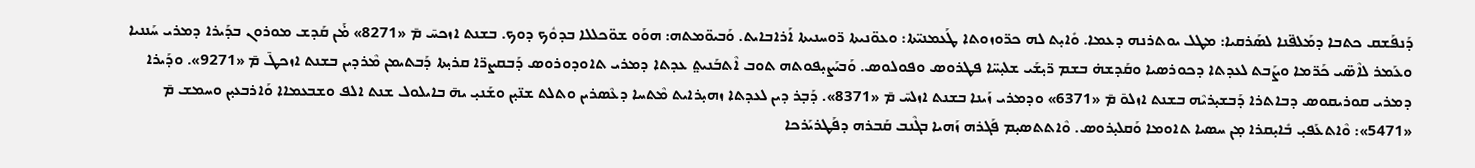ܕܰܢܦܰܫܩ ܟܬܒܐ ܕܡܰܠܦ̈ܢܐ ܠܣܰܪܩܝܐ: ܡܛܠ ܝܘܬܪܢܗ ܕܥܡܐ. ܘܺܐܝ̣ܬ ܠܗ ܟܪ̈ܘܙܘܬܐ ܛܰܥܡܢܝ̈ܬܐ: ܘܥܘ̈ܢܝܬܐ ܪ̈ܘܚܢܝܬܐ ܐܰܪܐܒܐܝܬ. ܘܰܒܝܘ̈ܡܬܗ: ܗܘܰܘ ܫܘ̈ܟܠܠܐ ܒܕܘܽܟ ܕܘܟ. ܒܫܢܬ ܐܙܟܚ̄ ܡ̄ «8271» ܡ̇ܰܢ ܩܰܕܫ ܡܘܪܘܢ ܒܕܰܝܪܐ ܕܡܪܝ ܚܰܢܢܝܐ ܘܥܰܡܪ ܠܐܶܣ̈ܝ ܟܰܪ̈ܡܐ ܘܨܰܒܬ ܠܥܕܬܐ ܕܟܘܪܣܝܐ ܘܩܰܕܫܗ̇ ܒܫܡ ܪ̈ܝ̣ܫܰܝ ܫܠܝ̣ܚ̈ܐ ܦܛܪܘܣ ܘܦܘܠܘܣ. ܘܰܒܝܰܨܝ̣ܦܘܬܗ ܬܘܒ ܐܶܬܒܰܢܝܬ݀ ܥܕܬܐ ܕܡܪܝ ܬܐܘܕܘܪܘܣ ܕܰܒܩܨܪ̈ܐ ܩܪܝ̣ܬܐ ܕܰܒܬܝܡܢ ܡܶܪܕܝܢ ܒܫܢܬ ܐܙܟܛ̄ ܡ̄ «9271». ܘܕܰܝܪܐ ܕܡܪܝ ܩܘܪܝܩܘܣ ܕܒܐܬܪܐ ܕܰܒܫܝ̣ܪܝܶܗ ܒܫܢܬ ܐܙܠܘ̄ ܡ̄ «6371» ܘܕܡܪܝ ܙܰܝܢܐ ܒܫܢܬ ܐܙܠܚ̄ ܡ̄ «8371». ܕܰܒ̣ܪ ܕܝܢ ܠܥܕܬܐ ܙܗܝ̣ܪܐܝܬ ܡܶܬܚܐ ܕܥܶܣܪܝܢ ܘܬܠܬ ܫܢ̈ܝ̣ܢ ܘܫܰܢܝ̣ ܝܗ̄ ܒܐܝܠܘܠ ܫܢܬ ܐܠܦ ܘܫܒܥܡܐܐ ܘܰܐܪܒܥܝ̣ܢ ܘܚܡܫ ܡ̄ «5471»: ܘܶܐܬܥܰܦܝ̣ ܒܺܐܝ̣ܩܪܐ ܡ̣ܢ ܚܣܝܐ ܬܐܘܡܐ ܘܰܩܠܝ̣ܪܘܣ. ܘܶܐܬܬܣܝ̣ܡ ܦܰܓܪܗ ܙܰܗܝܐ ܒܓܶܢܒ ܩܰܒܪܗ ܕܦܰܛܪܝܰܪܟܐ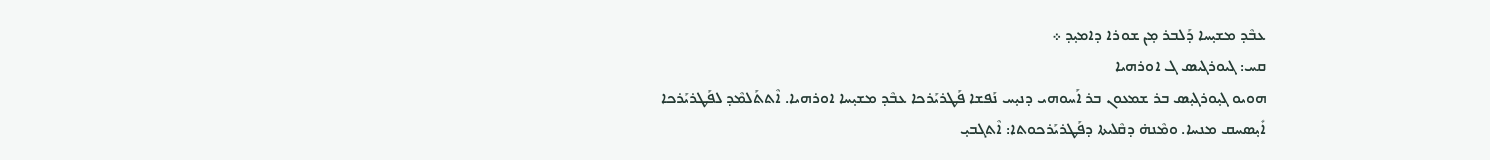ܥܒܶܕ ܡܫܝ̣ܚܐ ܕܰܠܒܪ ܡ̣ܢ ܫܘܪܐ ܕܐܡܝ̣ܕ ܀
ܩܚ: ܓܝܘܪܓܝܣ ܓ ܐܘܪܗܝܐ
ܗܘܝܘ ܓܝ̣ܘܪܓܝ̣ܣ ܒܪ ܫܡܥܘܢ ܒܪ ܐܰܚܘܗܝ ܕܢܝ̣ܚ ܢܰܦܫܐ ܦܰܛܪܝܰܪܟܐ ܥܒܶܕ ܡܫܝ̣ܚܐ ܐܘܪܗܝܐ. ܐܶܬܬܰܠܡܶܕ ܠܦܰܛܪܝܰܪܟܐ ܐܺܝ̣ܣܚܩ ܡܢܚܐ. ܘܡܶܢܗ̇ ܕܩܶܠܝܬܐ ܕܦܰܛܪܝܰܪܟܘܬܐ: ܐܶܬܓܒܝ̣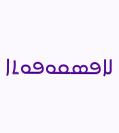ܠܐܦܣܩܘܦܘܬܐ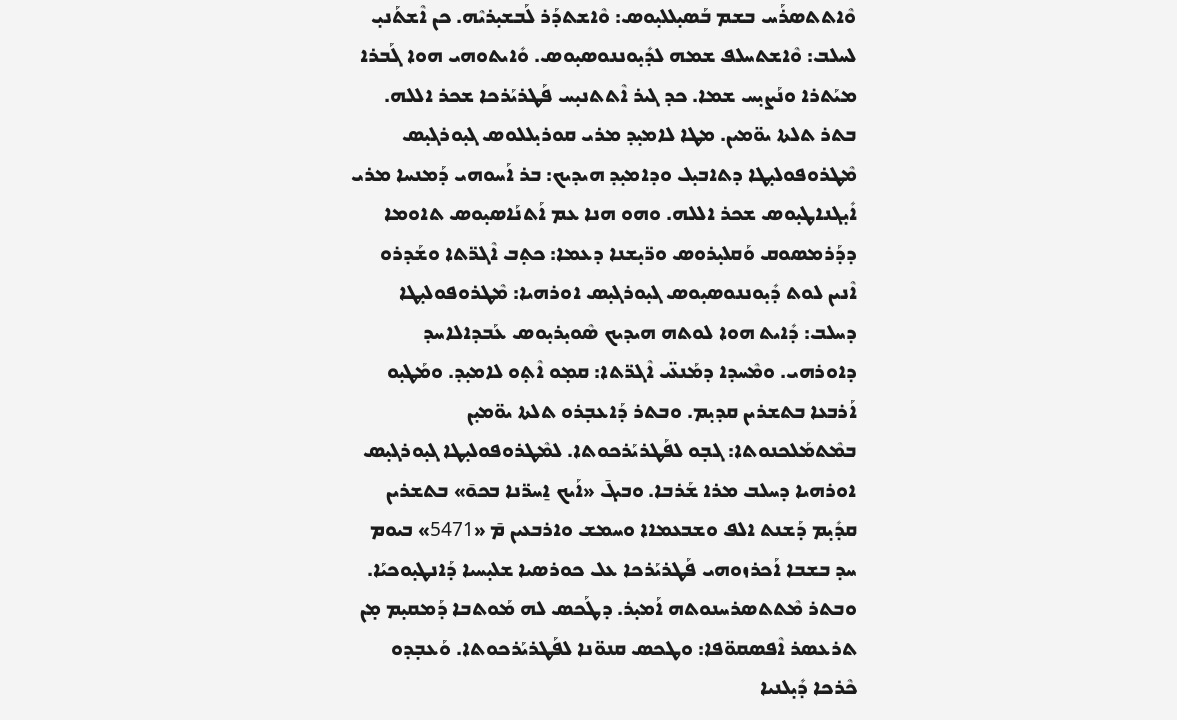ܘܶܐܬܬܣܪܰܚ ܒܫܡ ܒܰܣܝ̣ܠܠܝ̣ܘܣ: ܘܶܐܫܬܕܰܪ ܠܰܒܫܝ̣ܪܝܶܗ. ܟܢ ܐܶܫܬܰܢܝ̣ ܠܚܠܒ: ܘܶܐܫܬܚܠܦ ܫܡܗ ܠܕܺܝ̣ܘܢܢܘܣܝ̣ܘܣ. ܘܺܐܝܬܘܗܝ ܗܘܐ ܓܰܒܪܐ ܡܝܰܬܪܐ ܘܢܰܨܝ̣ܚ ܫܡܐ. ܟܕ ܓܝܪ ܐܶܬܬܢܝ̣ܚ ܦܰܛܪܝܰܪܟܐ ܫܟܪ ܐܠܠܗ. ܒܬܪ ܬܠܬܐ ܝܘ̈ܡܝܢ. ܡܛܐ ܠܐܡܝ̣ܕ ܡܪܝ ܩܘܪܝ̣ܠܠܘܣ ܓܝ̣ܘܪܓܝ̣ܣ ܡܶܛܪܘܦܘܠܝ̣ܛܐ ܕܬܐܒܝ̣ܠ ܘܕܐܡܝ̣ܕ ܗܝܕܝܟ: ܒܪ ܐܰܚܘܗܝ ܕܰܡܢܚܐ ܡܪܝ ܐܺܝ̣ܓܢܐܛܝ̣ܘܣ ܫܟܪ ܐܠܠܗ. ܘܗܘ ܗܢܐ ܥܡ ܐܰܬܢܰܐܣܝ̣ܘܣ ܬܐܘܡܐ ܕܕܰܪܡܣܘܩ ܘܰܩܠܝ̣ܪܘܣ ܘܪ̈ܝ̣ܫܢܐ ܕܥܡܐ: ܟܬ̣ܒ ܐܶܓܪ̈ܬܐ ܘܫܰܕܪܘ ܐܶܢܝܢ ܠܘܬ ܕܺܝ̣ܘܢܢܘܣܝ̣ܘܣ ܓܝ̣ܘܪܓܝ̣ܣ ܐܘܪܗܝܐ: ܡܶܛܪܘܦܘܠܝ̣ܛܐ ܕܚܠܒ: ܕܺܐܝܬ ܗܘܐ ܠܘܬܗ ܗܝܕܝܟ ܣܶܘܝ̣ܪܝ̣ܘܣ ܥܰܒܕܐܠܐܚܕ ܕܐܘܪܗܝ. ܘܡܶܚܕܐ ܕܡܰܢܥ̈ܝ ܐܶܓܪ̈ܬܐ: ܩܡ̣ܘ ܐܶܬ̣ܘ ܠܐܡܝ̣ܕ. ܘܡܰܛܝ̣ܘ ܐܰܪܒܥܐ ܒܬܫܪܝܢ ܩܕܝ̣ܡ. ܘܒܬܪ ܕܰܐܥܒ̣ܪܘ ܬܠܬܐ ܝܘ̈ܡܝ̣ܢ ܒܡܶܬܡܰܠܟܢܘܬܐ: ܓܒ̣ܘ ܠܦܰܛܪܝܰܪܟܘܬܐ. ܠܡܶܛܪܘܦܘܠܝ̣ܛܐ ܓܝ̣ܘܪܓܝ̣ܣ ܐܘܪܗܝܐ ܕܚܠܒ ܡܪܐ ܫܰܪܒܐ. ܘܒܝܓ̄ «ܐܰܝܟ ܐ̱ܚܪ̈ܢܐ ܒܟܘ̄» ܒܬܫܪܝܢ ܩܕܺܝ̣ܡ ܕܰܫܢܬ ܐܠܦ ܘܫܒܥܡܐܐ ܘܚܡܫ ܘܐܪܒܥܝܢ ܡ̄ «5471» ܒܝܘܡ ܚܕ ܒܫܒܐ ܐܰܟܪܙܘܗܝ ܦܰܛܪܝܰܪܟܐ ܥܠ ܟܘܪܣܝܐ ܫܠܝ̣ܚܝܐ ܕܰܐܢܛܝ̣ܘܟܝܰܐ. ܘܒܬܪ ܡܶܬܬܣܪܚܢܘܬܗ ܐܰܡܝ̣ܪ. ܕܛܰܟܣ ܠܗ ܡܰܘܬܒܐ ܕܰܡܩܝ̣ܡ ܡ̣ܢ ܬܪܥܣܪ ܐܶܦܣܩܘ̈ܦܐ: ܘܛܟܣ ܩܢܘ̈ܢܐ ܠܦܰܛܪܝܰܪܟܘܬܐ. ܘܰܥܒ̣ܕܘ ܟܶܪܟܐ ܕܺܝ̣ܠܢܝܐ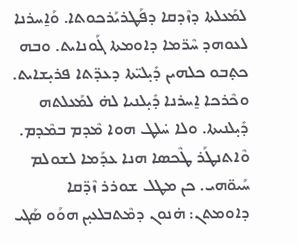ܠܡܰܥܠܬܐ ܕܙܶܕܩܐ ܕܦܰܛܪܝܰܪܟܘܬܐ. ܘܰܐ̱ܚܪܢܐ ܠܥܘܗܕ ܚܶܪ̈ܡܐ ܕܐܘܡܬܐ ܓܰܘܢܐܝܬ. ܘܒܗ ܟܬ̣ܒܘ ܟܠܗܝܢ ܕܺܝ̣ܠܝ̈ܬܐ ܕܥܕ̈ܬܐ ܦܪܝ̣ܫܐܝܬ. ܘܟܶܪܟܐ ܐ̱ܚܪܢܐ ܕܺܝ̣ܠܢܝܐ ܠܗ̇ ܠܡܰܥܠܬܗ ܕܺܝ̣ܠܢܝܬܐ. ܘܠܐ ܚ̇ܠܛ ܗܘܐ ܡܶܕܡ ܒܡܶܕܡ. ܘܶܐܬܢܛܰܪ ܛܶܟܣܐ ܗܢܐ ܥܕܰܡܐ ܠܫܘܠܡ ܚܰܝܘ̈ܗܝ. ܟܢ ܡܛܠ ܫܘܪܪ ܙܶܕ̈ܩܐ ܕܐܘܡܬܢ: ܗ̇ܢܘܢ ܕܡܶܬܒܠܥܝ̣ܢ ܗܘܰܘ ܣܰܓܝ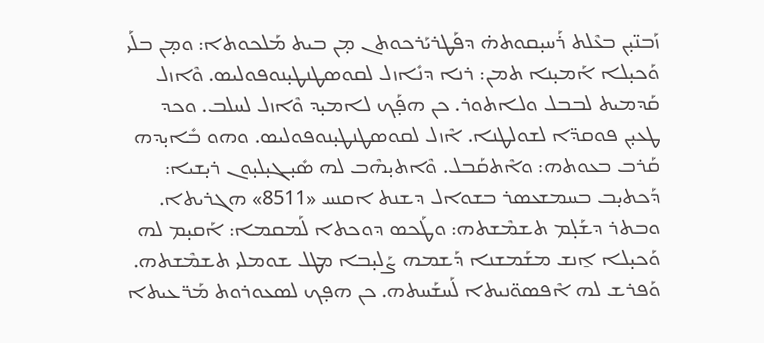ܙܰܒܢ̈ܝ̣ܢ ܒܥܶܠܬ ܪܰܚܝ̣ܩܘܬܗ̇ ܕܦܰܛܪܝܰܪܟܘܬܢ ܡ̣ܢ ܒܝܬ ܡܰܠܟܘܬܐ: ܘܡ̣ܢ ܒܠܰܝ ܘܰܟܝ̣ܠܐ ܐܰܡܝ̣ܢܐ ܬܡܢ: ܪܢܐ ܕܢܺܐܙܠ ܠܩܘܣܛܢܛܝ̣ܢܘܦܘܠܝܣ. ܘܶܐܙܠ ܩܰܕܡܝܬ ܠܒܒܠ ܘܠܐܬܘܪ. ܟܢ ܗܦ̣ܰܟ ܠܐܡܝ̣ܕ ܘܶܐܙܠ ܠܚܠܒ. ܘܟܕ ܛܥܝ̣ܢ ܦܘܩܕ̈ܐ ܠܫܘܠܛܢܐ. ܐܶܙܠ ܠܩܘܣܛܢܛܝ̣ܢܘܦܘܠܝܣ. ܘܗܘ ܒܺܐܝ̣ܕܗ ܩܰܪܒ ܒܥܘܬܗ: ܘܐܶܬܩܰܒܠ. ܘܶܐܬܝ̣ܗܶܒ ܠܗ ܣܺܝ̣ܓܝ̣ܠܝ̣ܘܢ ܪܝ̣ܫܝܐ: ܕܰܟܬܝ̣ܒ ܒܚܡܫܥܣܪ ܒܫܘܐܠ ܕܫܢܬ ܐܩܢܚ «8511» ܗܓܪܝܬܐ. ܘܒܬܪ ܕܫܰܠ̣ܡ ܬܫܡܶܫܬܗ: ܘܛܰܟܣ ܕܘܟܬܐ ܠܰܡܩܡܐ: ܐܰܩܝ̣ܡ ܠܗ ܘܰܟܝ̣ܠܐ ܐ̱ܢܫ ܡܫܰܡܫܢܐ ܕܰܫܡܗ ܨܰܠܝ̣ܒܐ ܡܛܠ ܫܘܡܠܝ ܬܫܡܶܫܬܗ. ܘܰܦܪܫ ܠܗ ܐܶܦܣܘ̈ܢܝܬܐ ܠܰܚܫܰܚܬܗ. ܟܢ ܗܦ̣ܟ ܠܣܥܘܪܘܬ ܡܰܪ̈ܥܝܬܐ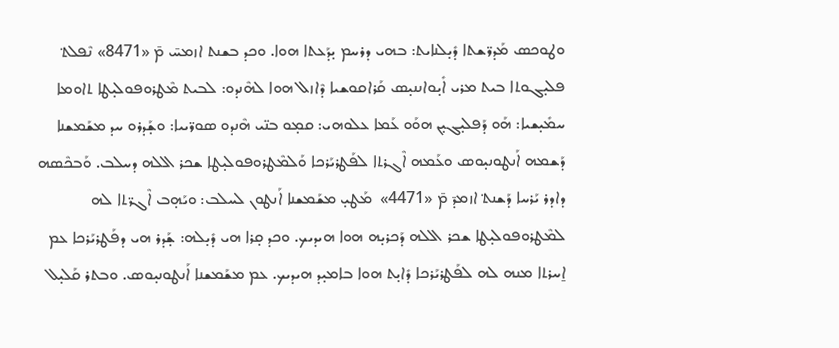ܘܛܘܟܣ ܡܰܕܪ̈ܫܬܐ ܕܺܝ̣ܠܢܐܝܬ: ܒܗܝ ܕܪܚܡ ܝ̣ܕܰܥܬܐ ܗܘܐ. ܘܟܕ ܒܫܢܬ ܐܙܡܚ̄ ܡ̄ «8471» ܢܶܦܠܬ݀ ܦܠܝ̣ܓܘܬܐ ܒܝܬ ܡܪܝ ܐܺܝ̣ܘܐܢܢܝ̣ܣ ܩܰܪܐܩܘܫܝܐ ܕܶܐܙܠ ܗܘܐ ܠܗܶܢܕܘ: ܠܒܝܬ ܡܶܛܪܘܦܘܠܝ̣ܛܐ ܬܐܘܡܐ ܚܡܺܝ̣ܫܝܐ: ܗܰܘ ܕܰܦܠܝ̣ܓܝ̣ܢ ܗܘܰܘ ܥܰܡܐ ܥܠܘܗܝ: ܩܡ̣ܘ ܒܢ̈ܝ ܗܶܢܕܘ ܣܘܪ̈ܝܝܐ: ܘܫ̣ܰܕܪܘ ܚܕ ܡܫܰܡܫܢܐ ܕܰܫܡܗ ܐܰܢܛܘܢܝ̣ܘܣ ܘܥܰܡܗ ܐܶܓܪܬܐ ܠܦܰܛܪܝܰܪܟܐ ܘܰܠܡܶܛܪܘܦܘܠܝ̣ܛܐ ܫܟܪ ܐܠܠܗ ܕܚܠܒ. ܘܰܒܟܶܣܗ ܕܐܕܪ ܝܰܪܚܐ ܕܰܫܢܬ݀ ܐܙܡܕ̄ ܡ̄ «4471»  ܡܰܛܝ̣ ܡܫܰܡܫܢܐ ܐܰܢܛܘܢ ܠܚܠܒ: ܘܝܰܗ̣ܒ ܐܶܓܪ̈ܬܐ ܠܗ ܠܡܶܛܪܘܦܘܠܝ̣ܛܐ ܫܟܪ ܐܠܠܗ ܕܰܟܪܝ̣ܗ ܗܘܐ ܗܝܕܝܟ. ܘܟܕ ܩ̣ܪܐ ܗܝ ܕܺܝ̣ܠܗ: ܫ̣ܰܕܪ ܗܝ ܕܦܰܛܪܝܰܪܟܐ ܥܡ ܐ̱ܚܪܬܐ ܡܢܗ ܠܗ ܠܦܰܛܪܝܰܪܟܐ ܕܺܐܝ̣ܬ ܗܘܐ ܒܐܡܝ̣ܕ ܗܝܕܝܟ. ܥܡ ܡܫܰܡܫܢܐ ܐܰܢܛܘܢܝ̣ܘܣ. ܘܒܬܪ ܩܰܠܝ̣ܠ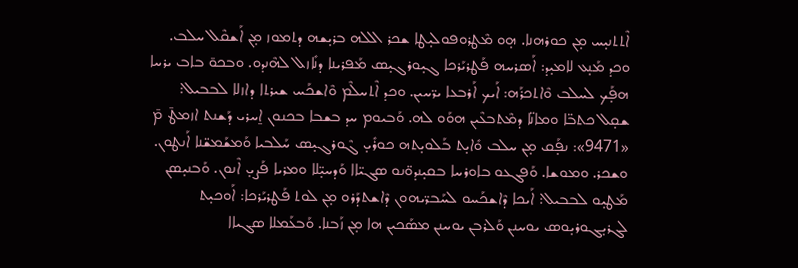ܐܶܬܬܢܝ̣ܚ ܡ̣ܢ ܟܘܪܗܢܐ. ܗ̣ܘ ܡܶܛܪܘܦܘܠܝ̣ܛܐ ܫܟܪ ܐܠܠܗ ܒܪܝ̣ܫܗ ܕܬܡܘܙ ܡ̣ܢ ܐܰܫܩܶܠ ܚܠܒ. ܘܟܕ ܡܰܢ̣ܥ ܠܐܡܝ̣ܕ: ܐܰܣܪܚܗ ܦܰܛܪܝܰܪܟܐ ܓܝ̣ܘܪܓܝ̣ܣ ܡܰܦܪܝܢܐ ܕܢܺܐܙܠ ܠܗܶܢܕܘ. ܘܒܟܘ̄ ܒܐܒ ܝܪܚܐ ܗܦ̣ܰܟ ܠܚܠܒ ܘܶܐܬܟܪܰܗ: ܐܰܝܟ ܐܰܪܒܥܐ ܝܪ̈ܚܝܢ. ܘܟܕ ܐܶܬܚܠܶܡ ܘܶܐܫܟܰܚ ܫܝܪܬܐ ܕܐܙܠܐ ܠܒܒܝܠ: ܫܩ̣ܠ ܟܬܒ̈ܐ ܘܡܐܢ̈ܐ ܕܡܶܬܒܥܶܝܢ ܗܘܰܘ ܠܗ. ܘܰܒܝܘܡ ܚܕ ܒܫܒܐ ܒܟܢܘܢ ܐ̱ܚܪܝ ܕܰܫܢܬ ܐܙܡܛ̄ ܡ̄ «9471»: ܢܦ̣ܰܩ ܡ̣ܢ ܚܠܒ ܘܺܐܝ̣ܬ ܒܰܠܘܝ̣ܬܗ ܟܘܪܺܝ̣ ܓܶܘܪܓܝ̣ܣ ܚܰܠܒܝܐ ܘܰܡܫܰܡܫ̈ܢܐ ܐܰܢܛܘܢ. ܘܫܟܪ. ܘܡܘܫܐ. ܘܰܦܓܥܘ ܒܐܘܪܚܐ ܒܩܝ̣ܢܕܘ̈ܢܘ ܣܓܝ̈ܐܐ ܘܰܕܚܝ̣̈ܠܐ ܘܡܪܝܐ ܦܰܨܝ̣ ܐܶܢܘܢ. ܘܰܒܢܝ̣ܣܢ ܡܰܛܝ̣ܘ ܠܒܒܝܠ: ܐܰܝܟܐ ܕܶܐܫܟܰܚܘ ܠܚܰܒܪ̈ܝܗܘܢ ܕܶܐܫܬܕܰܪܘ ܡ̣ܢ ܠܘܬ ܦܰܛܪܝܰܪܟܐ: ܐܰܘܟܝ̣ܬ ܠܓܪܝ̣ܓܘܪܝ̣ܘܣ ܝܘܚܢܢ ܘܰܠܪܒܢ ܝܘܚܢܢ ܡܣܰܟܝܢ ܗܐ ܡ̣ܢ ܙܰܒܢܐ. ܘܰܒܥܰܡܠܐ ܣܓܝܐܐ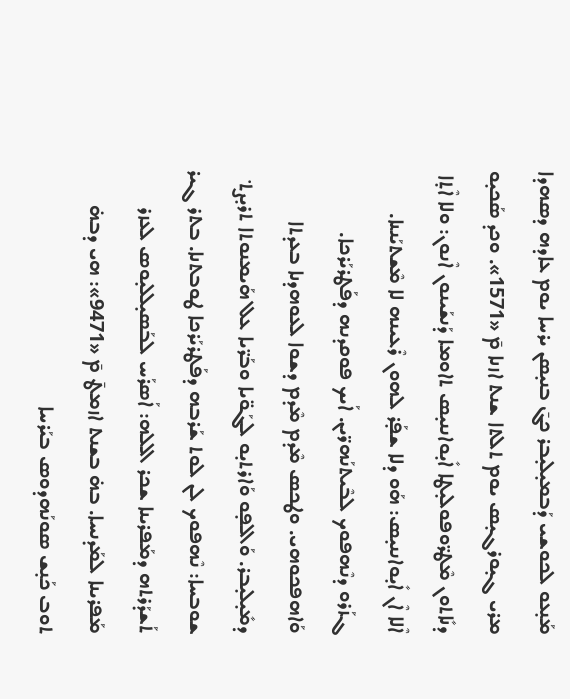ܡܰܢ̣ܥܘ ܠܟܘܫܝ ܕܰܒܡܝ̣ܠܝ̣ܒܪ ܟܓ̄ ܒܢܝ̣ܣܢ ܝܪܚܐ ܝܘܡ ܥܐܕܗ ܕܣܗܕܐ ܡܪܝ ܓܝ̣ܘܪܓܝ̣ܣ ܝܘܡ ܬܠܬܐ ܫܢܬ ܐܙܢܐ ܡ̄ «1571». ܘܟܕ ܣܰܟܝ̣ܘ ܕܢܺܐܬܘܢ ܡܶܛܪ̈ܘܦܘܠܝ̣ܛܐ ܐܺܝ̣ܘܐܢܢܝ̣ܣ ܬܐܘܡܐ ܕܰܢܫܰܝܢܘܢ ܐܶܢܘܢ: ܘܠܐ ܐܶܬ̣ܐ ܐܶܠܐ ܐܶܢ ܐܺܝ̣ܘܐܢܢܝ̣ܣ: ܗܰܘ ܕܠܐ ܫܦ̣ܰܪ ܠܗܘܢ ܪܶܥܝܢܗ ܠܐ ܡܶܫܬܝܰܢܢܐ. ܓܙܰܪܘ ܕܢܶܗܦܘܟ ܠܒܶܝܬܢܰܗܪ̈ܝܢ. ܐܰܝܟ ܦܘܩܕܢܗ ܕܦܰܛܪܝܰܪܟܐ. ܘܰܐܗܦܟܘܗܝ. ܘܛܟܣ ܡܶܕܡ ܡܶܕܡ ܕܫܘܐ ܠܥܘܗܕܢܐ ܒܥܕܬܐ ܕܡܺܝ̣ܠܝ̣ܒܪ. ܘܰܐܠܦ̣ܘ ܘܰܐܪܬܝ̣ܘ ܠܓܰܘ̈ܝܐ ܘܒܰܪ̈ܝܐ ܥܠ ܗܰܝܡܢܘܬܐ ܬܪܝ̣ܨܬ݀ ܫܘܒܚܐ: ܢܶܗܦܘܟ ܠܢ ܠܘܬ ܫܰܪܒܗ ܕܦܰܛܪܝܰܪܟܐ ܛܘܒܬܢܐ. ܒܬܪ ܓܝܪ ܬܰܫܕܰܪܬܗ ܕܡܰܦܪܝܢܐ ܫܟܪ ܐܠܠܗ: ܐܰܣܪܰܚ ܠܒܰܣܝ̣ܠܠܝ̣ܘܣ ܠܥܙܪ ܡܰܦܪܝܢܐ ܠܡܰܕܢܚܐ. ܒܗ̇ ܒܫܢܬ ܐܙܡܛ̄ ܡ̄ «9471»: ܗܝ ܕܒܗ̇ ܬܘܒ ܟܰܢ̣ܫ ܣܘܢܰܗܕܘܣ ܒܝܰܪܚܐ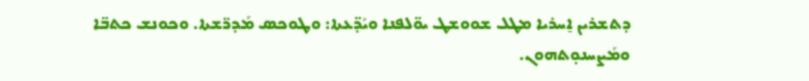ܕܬܫܪܝܢ ܐ̱ܚܪܝܐ ܡܛܠ ܫܘܘܫܛ ܝܘ̈ܠܦܢܐ ܘܝܰܕ̈ܥܬܐ: ܘܛܘܟܣ ܡܰܕܪ̈ܫܬܐ. ܘܟܘܢܫ ܟܬܒ̈ܐ ܘܡܰܨܚܢܘ̣ܬܗܘܢ.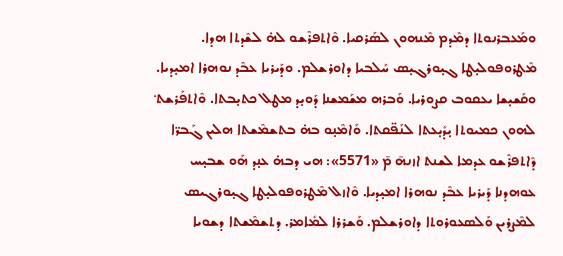ܘܡܰܥܒܪܢܘܬܐ ܕܡܶܕܡ ܡܶܢܗܘܢ ܠܣܰܪܩܝܐ. ܘܶܐܬܦܪܶܫܘ ܠܗ̇ ܠܫܶܕܬܐ ܗܕܐ. ܡܶܛܪܘܦܘܠܝ̣ܛܐ ܓܝ̣ܘܪܓܝ̣ܣ ܚܰܠܒܝܐ ܕܐܘܪܫܠܡ. ܘܕܰܝܪܝܐ ܥܒܶܕ ܢܘܗܪܐ ܐܡܝ̣ܕܝܐ. ܘܩܰܫܝ̣ܫܐ ܝܥܩܘܒ ܩܨܘܪܝܐ. ܘܰܒܪܗ ܡܫܰܡܫܢܐ ܕܰܘܝ̣ܕ ܡܛܠ ܟܬܝ̣ܒܬܐ. ܘܶܐܬܦܰܪܫܬ݀ ܠܗܘܢ ܟܡܝܘܬܐ ܝ̣ܕܺܝ̣ܥܬܐ ܠܢܰܦ̈ܩܬܐ. ܘܰܐܡܶܢ̣ܘ ܒܗ̇ ܒܬܫܡܶܫܬܐ ܗܠܝܢ ܓܰܒܪ̈ܐ ܕܶܐܬܦܪܶܫܘ ܥܕܡܐ ܠܫܢܬ ܐܙܢܗ̄ ܡ̄ «5571»: ܗܝ ܕܒܗ̇ ܥܢ̣ܕ ܗܰܘ ܫܒܝ̣ܚ ܥܘܗܕܢܐ ܕܰܝܪܝܐ ܥܒܶܕ ܢܘܗܪܐ ܐܡܝ̣ܕܝܐ. ܘܶܐܙܠ ܡܶܛܪܘܦܘܠܝ̣ܛܐ ܓܝ̣ܘܪܓܝܣ ܠܡܶܨܪܝܢ ܘܰܠܣܥܘܪܘܬܐ ܕܐܘܪܫܠܡ. ܘܰܫܪܪܐ ܠܡܺܐܡܪ. ܕܬܫܡܶܫܬܐ ܕܫܘܝܐ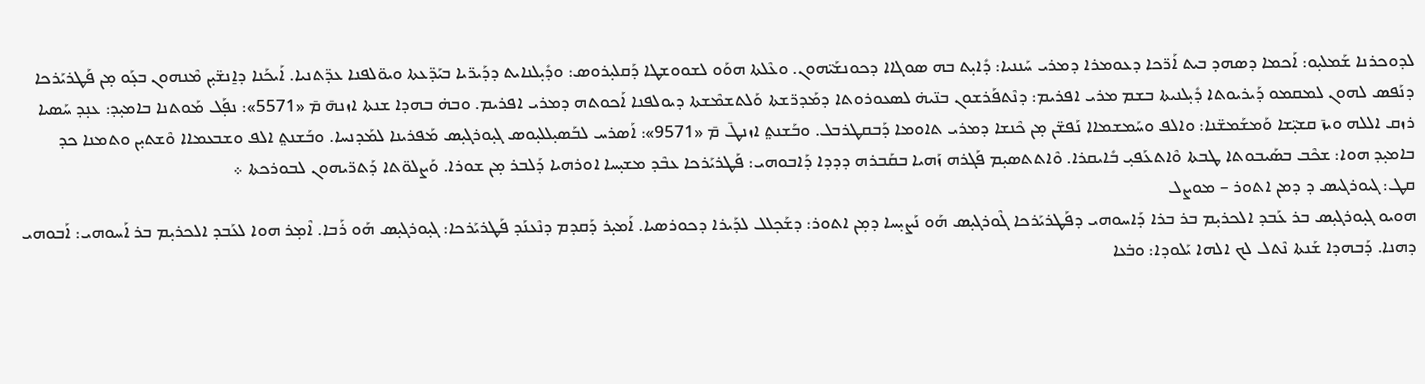ܠܕܘܟܪܢܐ ܫܰܡܠܝ̣ܘ: ܐܰܟܡܐ ܕܣܗܕ ܒܝܬ ܐܰܪ̈ܟܐ ܕܥܘܡܪܐ ܕܡܪܝ ܚܰܢܢܝܐ: ܕܺܐܝ̣ܬ ܒܗ ܣܘܓܐܐ ܕܟܘܢܫܰܝ̈ܗܘܢ. ܘܥܶܠܬܐ ܗܘܰܘ ܠܫܘܘܫܛܐ ܕܰܩܠܝ̣ܪܘܣ: ܘܕܺܝ̣ܠܢܐܝܬ ܕܕܰܝܪ̈ܝܐ ܒܝܰܕ̈ܥܬܐ ܘܝܘ̈ܠܦܢܐ ܥܕ̈ܬܢܝܐ. ܐܰܝܟܰܢܐ ܕܐ̱ܢܫ̈ܝ̣ܢ ܡܶܢܗܘܢ ܒܥ̣ܰܘ ܡ̣ܢ ܦܰܛܪܝܰܪܟܐ ܕܢܰܦܣ ܠܗܘܢ ܠܡܩܡܘ ܕܰܝܪܝܘܬܐ ܕܺܝ̣ܠܢܝܬܐ ܒܫܡ ܡܪܝ ܐܦܪܝܡ: ܕܢܶܬܦܰܪܫܘܢ ܒܢ̈ܝܗ̇ ܠܣܥܘܪܘܬܐ ܕܡܰܕܪ̈ܫܬܐ ܘܰܠܬܫܡܶܫܬܐ ܕܝܘܠܦܢܐ ܐܰܟܘܬܗ ܕܡܪܝ ܐܦܪܝܡ. ܘܒܗ̇ ܒܗܕܐ ܫܢܬܐ ܐܙܢܗ̄ ܡ̄ «5571»: ܢܦ̣ܰܠ ܡܰܘܬܢܐ ܒܐܡܝ̣ܕ: ܥܢ̣ܕ ܚܰܣܝܐ ܪܙܩ ܐܠܠܗ ܘܝܙ̄ ܩܫܝ̣̈ܫܐ ܘܰܡܫܰܡܫ̈ܢܐ: ܘܐܠܦ ܘܚܰܡܫܡܐܐ ܢܰܦܫ̈ܢ ܡ̣ܢ ܟܶܢܫܐ ܕܡܪܝ ܬܐܘܡܐ ܕܰܒܩܛܪܒܠ. ܘܒܰܫܢܬ݀ ܐܙܢܛ̄ ܡ̄ «9571»: ܐܰܣܪܚ ܠܒܰܣܝ̣ܠܠܝ̣ܘܣ ܓܝ̣ܘܪܓܝ̣ܣ ܡܰܦܪܝܢܐ ܠܡܰܕܢܚܐ. ܘܒܰܫܢܬ݀ ܐܠܦ ܘܫܒܥܡܐܐ ܘܶܫܬܝ̣ܢ ܘܬܡܢܐ ܟܕ ܒܐܡܝ̣ܕ ܗܘܐ: ܫܟܶܒ ܒܣܰܝܒܘܬܐ ܛܒܬܐ ܘܶܐܬܥܰܦܝ̣ ܒܺܐܝܩܪܐ. ܘܶܐܬܬܣܝ̣ܡ ܦܰܓܪܗ ܙܰܗܝܐ ܒܩܰܒܪܗ ܕܕܕܐ ܕܰܐܒܘܗܝ: ܦܰܛܪܝܰܪܟܐ ܥܒܶܕ ܡܫܝ̣ܚܐ ܐܘܪܗܝܐ ܕܰܠܒܪ ܡ̣ܢ ܫܘܪܐ. ܘܰܨܠܘ̈ܬܐ ܕܰܬܪ̈ܝܗܘܢ ܠܒܘܪܟܬܐ ܀
ܩܛ: ܓܝܘܪܓܝܣ ܕ ܕܡܢ ܐܬܘܪ – ܡܘܨܠ
ܗܘܝܘ ܓܝ̣ܘܪܓܝ̣ܣ ܒܪ ܥܰܒܕ ܐܠܟܪܝ̣ܡ ܒܪ ܒܪܐ ܕܰܐܚܘܗܝ ܕܦܰܛܪܝܰܪܟܐ ܓܶܘܪܓܝ̣ܣ ܗܰܘ ܢܰܨܝ̣ܚܐ ܕܡ̣ܢ ܐܬܘܪ: ܕܫܰܟ̣ܠܠ ܠܕܰܝܪܐ ܕܟܘܪܣܝܐ. ܐܰܡܝ̣ܪ ܕܰܩܕܡ ܕܢܶܥܢܰܕ ܦܰܛܪܝܰܪܟܐ: ܓܝ̣ܘܪܓܝ̣ܣ ܗܰܘ ܪܰܒܐ. ܐܶܡ̣ܪ ܗܘܐ ܠܥܰܒܕ ܐܠܟܪܝ̣ܡ ܒܪ ܐܰܚܘܗܝ: ܐܰܒܘܗܝ ܕܗܢܐ. ܕܰܒܗܕܐ ܫܰܢܬܐ ܢܶܬܠ ܠܟ ܐܠܗܐ ܝܰܠܘܕܐ: ܘܒ̇ܥܐ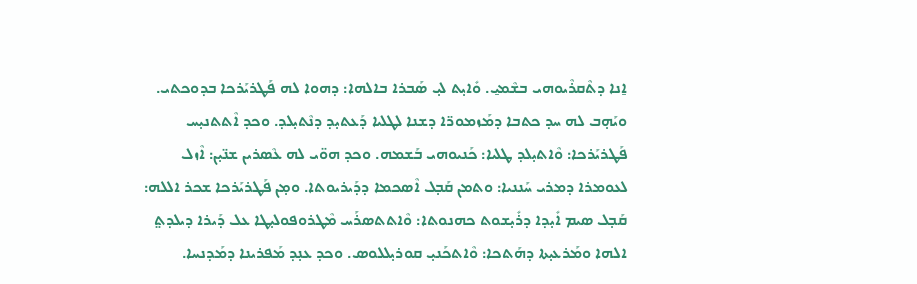ܐ̱ܢܐ ܕܬܶܩܪܶܝܘܗܝ ܒܫܶܡܝ̱. ܘܺܐܝ̣ܬ ܠܝ̣ ܣܰܒܪܐ ܒܐܠܗܐ: ܕܗܘܐ ܠܗ ܦܰܛܪܝܰܪܟܐ ܒܕܘܟܬܝ. ܘܝܰܗ̣ܒ ܠܗ ܚܕ ܟܬܒܐ ܕܡܰܙܡܘܪ̈ܐ ܕܫܢܐ ܠܛܠܝܐ ܕܰܥܬܝ̣ܕ ܕܢܶܬܝ̣ܠܕ. ܘܟܕ ܐܶܬܬܢܝ̣ܚ ܦܰܛܪܝܰܪܟܐ: ܘܶܐܬܝ̣ܠܕ ܛܠܝܐ: ܟܰܢܝܘܗܝ ܒܰܫܡܗ. ܘܟܕ ܗܘ̈ܝ ܠܗ ܥܶܣܪܝܢ ܫܢ̈ܝ̣ܢ: ܐܶܙܠ ܠܥܘܡܪܐ ܕܡܪܝ ܚܰܢܢܝܐ: ܘܬܡܢ ܩܰܒ̣ܠ ܐܶܣܟܡܐ ܕܕܰܝܪܝܘܬܐ. ܘܡ̣ܢ ܦܰܛܪܝܰܪܟܐ ܫܟܪ ܐܠܠܗ: ܩܰܒ̣ܠ ܣܝܡ ܐܺܝ̣ܕܐ ܕܪܺܝ̣ܫܘܬ ܟܗܢܘܬܐ: ܘܶܐܬܬܣܪܰܚ ܡܶܛܪܘܦܘܠܝ̣ܛܐ ܥܠ ܕܰܝܪܐ ܕܝܠܕܬ݀ ܐܠܗܐ ܘܡܰܪܥܝ̣ܬܐ ܕܗܰܬܟܐ: ܘܶܐܬܟܰܢܝ̣ ܩܘܪܝ̣ܠܠܘܣ. ܘܟܕ ܥܢ̣ܕ ܡܰܦܪܝܢܐ ܕܡܰܕܢܚܐ.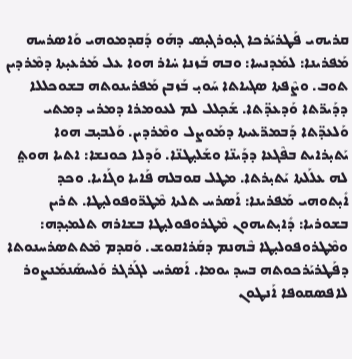ܩܪܝܗܝ ܦܰܛܪܝܰܪܟܐ ܓܝ̣ܘܪܓܝ̣ܣ ܕܗܰܘ ܕܰܩܕܡܘܗܝ ܘܰܐܣܪܚܗ ܡܰܦܪܝܢܐ: ܠܡܰܕܢܚܐ: ܘܒܗ ܒܰܙܢܐ ܚ̇ܐܪ ܗܘܐ ܥܠ ܡܰܪܥܝ̣ܬܐ ܕܡܶܪܕܝܢ ܬܘܒ. ܘܨܶܦܬܐ ܣܓܝܐܬܐ ܚܰܘܝ̣ ܒܰܙܒܢ ܡܰܦܪܝܢܘܬܗ ܒܫܘܟܠܠܐ ܕܕܰܝܪ̈ܬܐ ܘܰܕܥܕ̈ܬܐ. ܫܰܟ̣ܠܠ ܠܡ ܠܥܘܡܪܐ ܕܡܪܝ ܕܡܬܝ ܘܰܠܥܕ̈ܬܐ ܕܰܒܡܪ̈ܥܝܬܐ ܕܡܰܘܨܠ ܘܡܶܪܕܝܢ. ܘܰܠܒܝ̣ܒ ܗܘܐ ܝܰܬܝ̣ܪܐܝܬ ܒܦܶܓܥܐ ܕܕܰܝܢ̈ܐ ܘܫܰܠܝ̣ܛܢ̈ܐ. ܘܰܕܠܐ ܟܘܢܫܐ: ܐܬܝܐ ܗܘܬ݀ ܠܗ ܥܠܰܠܬܐ ܝܰܬܝ̣ܪܬܐ. ܡܛܠ ܩܘܒܠܗ ܦܰܐܝܐ ܘܓܰܐܝܐ. ܘܟܕ ܐܺܝ̣ܬܘܗܝ ܡܰܦܪܝܢܐ: ܐܰܣܪܚ ܬܠܬܐ ܡܶܛܪ̈ܘܦܘܠܝ̣ܛܐ. ܬܪܝܢ ܒܫܘܪܝܐ: ܕܺܐܝ̣ܬܝܗܘܢ ܡܶܛܪܘܦܘܠܝ̣ܛܐ ܒܫܐܪܗ ܬܠܡܝ̣ܕܗ: ܘܡܶܛܪܘܦܘܠܝ̣ܛܐ ܒܶܗܢܡ ܕܩܰܪܐܩܘܫ. ܘܰܩܕܡ ܡܶܬܬܣܪܚܢܘܬܐ ܕܦܰܛܪܝܰܪܟܘܬܗ ܒܚܕ ܝܘܡܐ. ܐܰܣܪܚ ܠܓܰܪܓܪ ܘܰܠܚܣܰܢܡܰܢܨܘܪ ܠܐܦܣܩܘܦܐ ܐܰܢܛܘܢ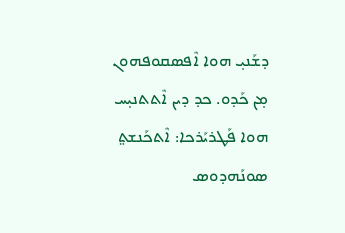ܕܫܰܢܝ̣ ܗܘܐ ܐܶܦܣܩܘܦܗܘܢ ܡ̣ܢ ܟܰܕܘ. ܟܕ ܕܝܢ ܐܶܬܬܢܝ̣ܚ ܗܘܐ ܦܰܛܪܝܰܪܟܐ: ܐܶܬܟܰܢܫܬ݀ ܣܘܢܰܗܕܘܣ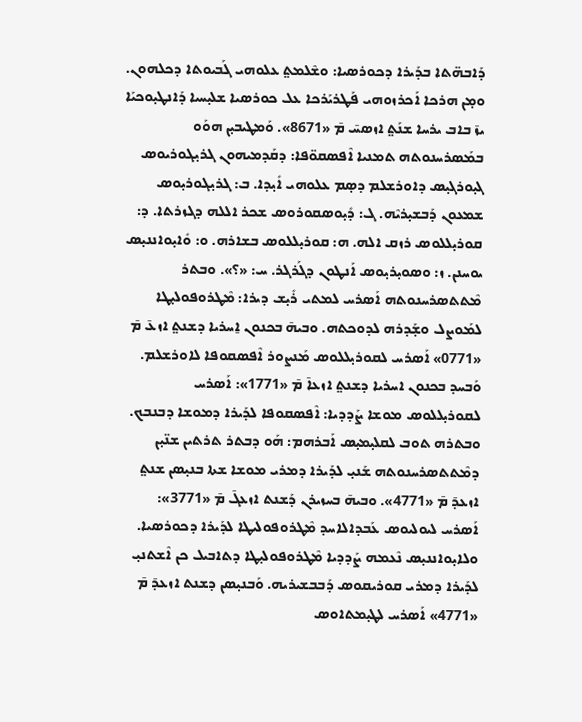ܕܰܐܒܗ̈ܬܐ ܒܕܰܝܪܐ ܕܟܘܪܣܝܐ: ܘܫܶܠܡܬ݀ ܥܠܘܗܝ ܓܰܒܝܘܬܐ ܕܟܠܗܘܢ. ܘܡ̣ܢ ܗܪܟܐ ܐܰܟܪܙܘܗܝ ܦܰܛܪܝܰܪܟܐ ܥܠ ܟܘܪܣܝܐ ܫܠܝ̣ܚܝܐ ܕܰܐܢܛܝ̣ܘܟܝܰܐ ܝܙ̄ ܒܐܒ ܝܪܚܐ ܫܢܰܬ݀ ܐܙܣܚ̄ ܡ̄ «8671». ܘܰܡܛܝܒܝ̣ܢ ܗܘܰܘ ܒܡܰܣܪܚܢܘܬܗ ܬܡܢܝܐ ܐܶܦܣܩܘ̈ܦܐ: ܕܩܰܕܡܝܗܘܢ ܓܪܝ̣ܓܘܪܝܘܣ ܓܝ̣ܘܪܓܝ̣ܣ ܕܐܘܪܫܠܡ ܕܣ̣ܡ ܥܠܘܗܝ ܐܺܝ̣ܕܐ. ܒ: ܓܪܝ̣ܓܘܪܝ̣ܘܣ ܫܡܥܘܢ ܕܰܒܫܝ̣ܪܝܶܗ. ܓ: ܕܺܝ̣ܘܣܩܘܪܘܣ ܫܟܪ ܐܠܠܗ ܕܓܙܪܬܐ. ܕ: ܩܘܪܝ̣ܠܠܘܣ ܪܙܩ ܐܠܗ. ܗ: ܩܘܪܝ̣ܠܠܘܣ ܒܫܐܪܗ. ܘ: ܘܺܐܝ̣ܘܐܢܢܝ̣ܣ ܝܘܚܢܢ. ܙ: ܘܣܘܝ̣ܪܝ̣ܘܣ ܐܰܢܛܘܢ ܕܓܰܪܓܪ. ܚ: «؟». ܘܒܬܪ ܡܶܬܬܣܪܚܢܘܬܗ ܐܰܣܪܚ ܠܡܬܝ ܪܺܝ̣ܫ ܕܝܪܐ: ܡܶܛܪܘܦܘܠܝ̣ܛܐ ܠܡܰܘܨܠ ܘܫ̣ܰܕܪܗ ܠܕܘܟܬܗ. ܘܒܝܗ̄ ܒܟܢܘܢ ܐ̱ܚܪܝܐ ܕܫܢܬ݀ ܐܙܥ̄ ܡ̄ «0771» ܐܰܣܪܚ ܠܩܘܪܝ̣ܠܠܘܣ ܡܰܢܨܘܪ ܐܶܦܣܩܘܦܐ ܠܐܘܪܫܠܡ. ܘܰܒܚܕ ܒܟܢܘܢ ܐܚܪܝܐ ܕܫܢܬ݀ ܐܙܥܐ̄ ܡ̄ «1771»: ܐܰܣܪܚ ܠܩܘܪܝ̣ܠܠܘܣ ܡܘܫܐ ܨܰܕܕܝܐ: ܐܶܦܣܩܘܦܐ ܠܕܰܝܪܐ ܕܡܘܫܐ ܕܒܢܒܟ. ܘܒܬܪܗ ܬܘܒ ܠܩܠܝ̣ܡܝ̣ܣ ܐܰܒܪܗܡ: ܗܰܘ ܕܒܬܪ ܬܪܬܝܢ ܫܢ̈ܝ̣ܢ ܕܡܶܬܬܣܪܚܢܘܬܗ ܫܰܢܝ̣ ܠܕܰܝܪܐ ܕܡܪܝ ܡܘܫܐ ܫܬܐ ܒܢܝ̣ܣܢ ܫܢܬ݀ ܐܙܥܕ̄ ܡ̄ «4771». ܘܒܝܗ̄ ܒܚܙܝܪܢ ܕܰܫܢܬ ܐܙܥܓ̄ ܡ̄ «3771»: ܐܰܣܪܚ ܠܝܘܠܝܘܣ ܥܰܒܕܐܠܐܚܕ ܡܶܛܪܘܦܘܠܝܛܐ ܠܕܰܝܪܐ ܕܟܘܪܣܝܐ. ܘܠܐܝ̣ܘܐܢܢܝ̣ܣ ܢܶܥܡܗ ܨܰܕܕܝܐ ܡܶܛܪܘܦܘܠܝ̣ܛܐ ܕܬܐܒܝܠ ܟܢ ܐܶܫܬܢܝ̣ ܠܕܰܝܪܐ ܕܡܪܝ ܩܘܪܝܩܘܣ ܕܰܒܒܫܝܪܝܗ. ܘܰܒܢܝ̣ܣܢ ܕܫܢܬ ܐܙܥܕ̄ ܡ̄ «4771» ܐܰܣܪܚ ܠܛܝ̣ܡܬܐܘܣ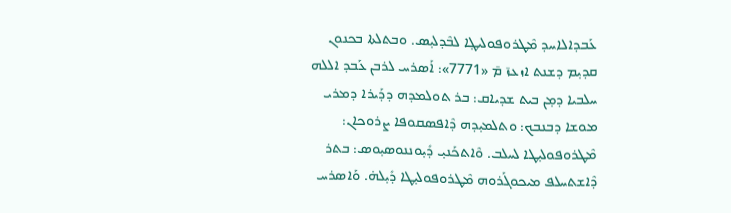ܥܰܒܕܐܠܐܚܕ ܡܶܛܪܘܦܘܠܝܛ̣ܐ ܠܒܶܕܠܝ̣ܣ. ܘܒܬܠܬܐ ܒܟܢܘܢ ܩܕܝ̣ܡ ܕܫܢܬ ܐܙܥܙ̄ ܡ̄ «7771»: ܐܰܣܪܚ ܠܪܒܢ ܥܰܒܕ ܐܠܠܗ ܚܠܒܝܐ ܕܡ̣ܢ ܒܝܬ ܫܕܝܐܩ: ܒܪ ܬܘܠܡܕܗ ܕܕܰܝܪܐ ܕܡܪܝ ܡܘܫܐ ܕܒܢܒܟ: ܘܬܠܡܝ̣ܕܗ ܕܶܐܦܣܩܘܦܐ ܨܪܘܟܐܢ: ܡܶܛܪܘܦܘܠܝ̣ܛܐ ܠܚܠܒ. ܘܶܐܬܟܰܢܝ̣ ܕܺܝ̣ܘܢܢܘܣܝ̣ܘܣ: ܒܬܪ ܕܶܐܫܬܚܠܦ ܡܝܟܘܓܰܪܘܗ ܡܶܛܪܘܦܘܠܝ̣ܛܐ ܕܺܝ̣ܠܗ̇. ܘܰܐܣܪܚ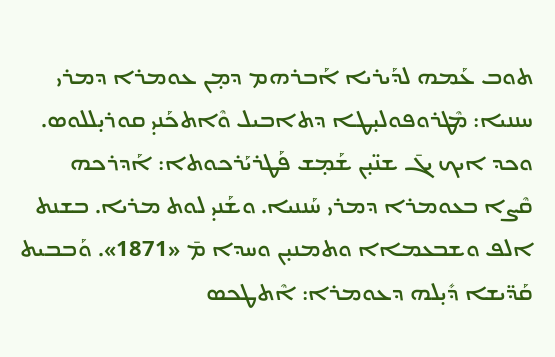ܬܘܒ ܥܰܡܗ ܠܕܰܝܪܝܐ ܐܰܒܪܗܡ ܕܡ̣ܢ ܥܘܡܪܐ ܕܡܪܝ ܚܢܢܝܐ: ܡܶܛܪܘܦܘܠܝ̣ܛܐ ܕܬܐܒܝܠ ܘܶܐܬܟܰܢܝ̣ ܩܘܪܝ̣ܠܠܘܣ. ܘܟܕ ܐܝܟ ܝܓ̄ ܫܢ̈ܝ̣ܢ ܫܰܡ̣ܫ ܦܰܛܪܝܰܪܟܘܬܐ: ܐܰܕܪܟܗ ܩܶܨܐ ܒܥܘܡܪܐ ܕܡܪܝ ܚܰܢܢܝܐ. ܘܫܰܢܝ̣ ܠܘܬ ܡܪܝܐ. ܒܫܢܬ ܐܠܦ ܘܫܒܥܡܐܐ ܘܬܡܢܝ̣ܢ ܘܚܕܐ ܡ̄ «1871». ܘܰܒܒܝܬ ܩܰܕ̈ܝܫܐ ܕܺܝ̣ܠܗ ܕܥܘܡܪܐ: ܐܶܬܛܟܣ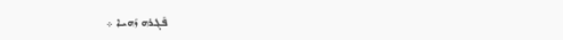ܦܰܓܪܗ ܙܰܗܝܐ ܀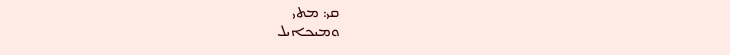ܩܝ: ܡܬܝ
ܘܡܝܟܐܝܠ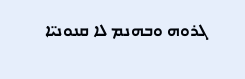ܓܪܘܗ ܘܒܗܢܡ ܠܐ ܩܢܘܢܝ̈ܐ